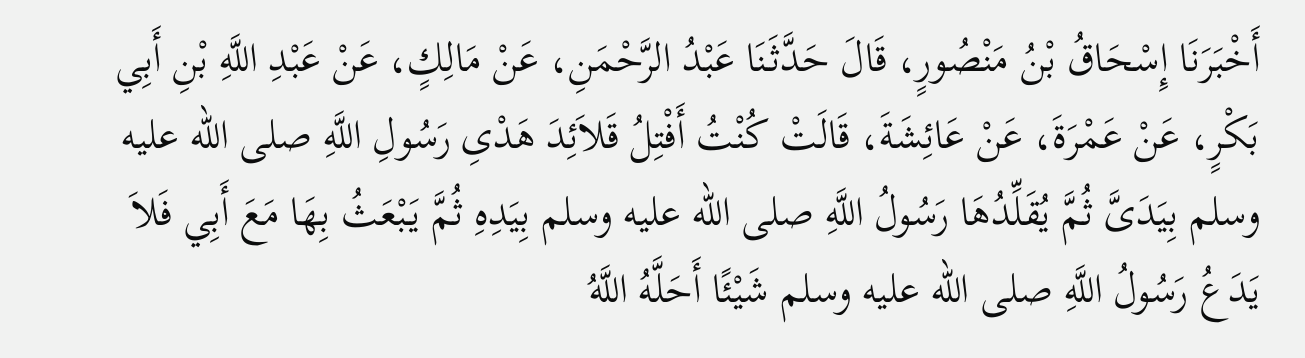أَخْبَرَنَا إِسْحَاقُ بْنُ مَنْصُورٍ، قَالَ حَدَّثَنَا عَبْدُ الرَّحْمَنِ، عَنْ مَالِكٍ، عَنْ عَبْدِ اللَّهِ بْنِ أَبِي بَكْرٍ، عَنْ عَمْرَةَ، عَنْ عَائِشَةَ، قَالَتْ كُنْتُ أَفْتِلُ قَلاَئِدَ هَدْىِ رَسُولِ اللَّهِ صلى الله عليه وسلم بِيَدَىَّ ثُمَّ يُقَلِّدُهَا رَسُولُ اللَّهِ صلى الله عليه وسلم بِيَدِهِ ثُمَّ يَبْعَثُ بِهَا مَعَ أَبِي فَلاَ يَدَعُ رَسُولُ اللَّهِ صلى الله عليه وسلم شَيْئًا أَحَلَّهُ اللَّهُ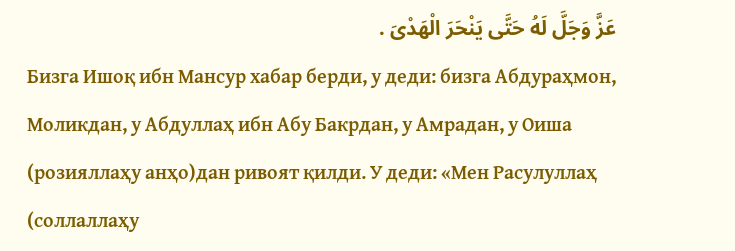عَزَّ وَجَلَّ لَهُ حَتَّى يَنْحَرَ الْهَدْىَ .
Бизга Ишоқ ибн Мансур хабар берди, у деди: бизга Абдураҳмон, Моликдан, у Абдуллаҳ ибн Абу Бакрдан, у Амрадан, у Оиша (розияллаҳу анҳо)дан ривоят қилди. У деди: «Мен Расулуллаҳ (соллаллаҳу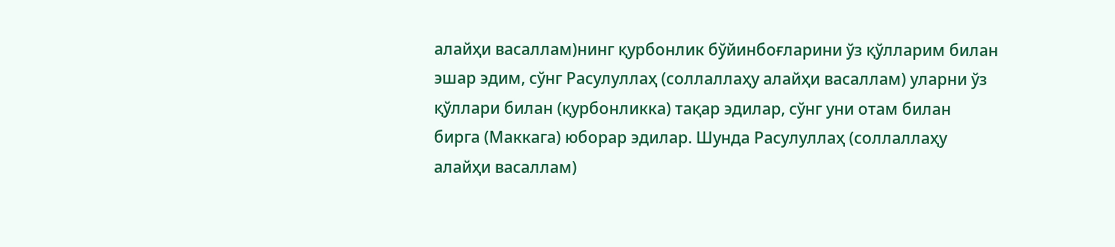алайҳи васаллам)нинг қурбонлик бўйинбоғларини ўз қўлларим билан эшар эдим, сўнг Расулуллаҳ (соллаллаҳу алайҳи васаллам) уларни ўз қўллари билан (қурбонликка) тақар эдилар, сўнг уни отам билан бирга (Маккага) юборар эдилар. Шунда Расулуллаҳ (соллаллаҳу алайҳи васаллам)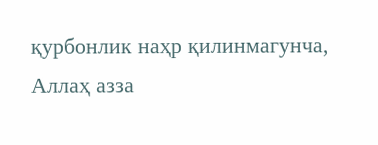қурбонлик наҳр қилинмагунча, Аллаҳ азза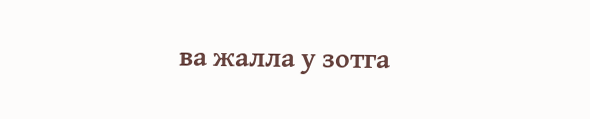ва жалла у зотга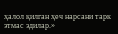ҳалол қилган ҳеч нарсани тарк этмас эдилар.»